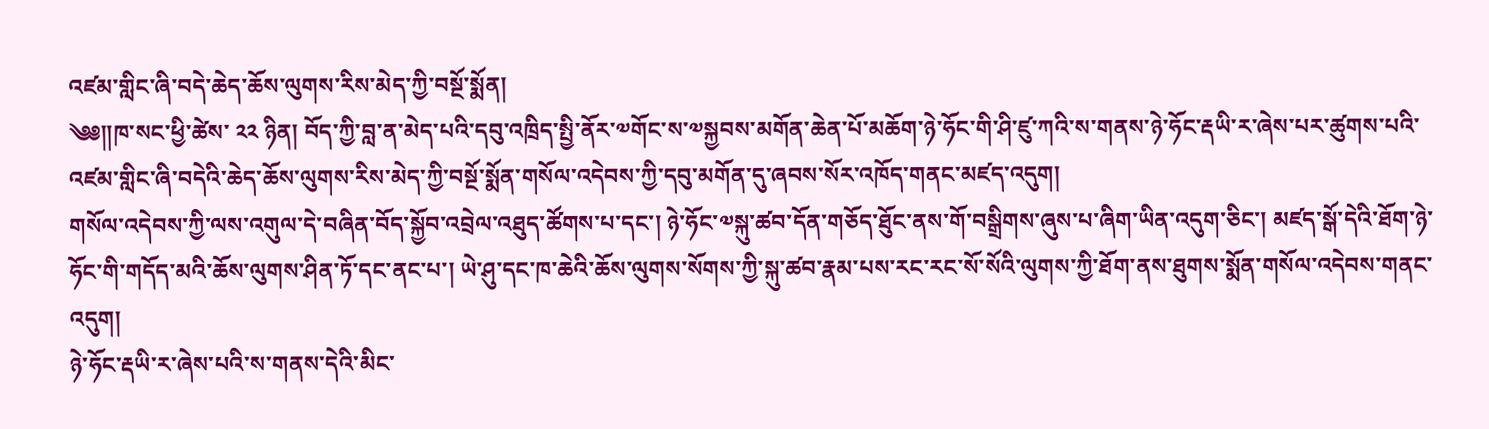འཛམ་གླིང་ཞི་བདེ་ཆེད་ཆོས་ལུགས་རིས་མེད་ཀྱི་བསྔོ་སྨོན།
༄༅༎ཁ་སང་ཕྱི་ཚེས་ ༢༢ ཉིན། བོད་ཀྱི་བླ་ན་མེད་པའི་དབུ་འཁྲིད་སྤྱི་ནོར་༧གོང་ས་༧སྐྱབས་མགོན་ཆེན་པོ་མཆོག་ཉེ་ཧོང་གི་ཤི་ཛུ་ཀའི་ས་གནས་ཉེ་ཧོང་རྡཡི་ར་ཞེས་པར་ཚུགས་པའི་འཛམ་གླིང་ཞི་བདེའི་ཆེད་ཆོས་ལུགས་རིས་མེད་ཀྱི་བསྔོ་སྨོན་གསོལ་འདེབས་ཀྱི་དབུ་མགོན་དུ་ཞབས་སོར་འཁོད་གནང་མཛད་འདུག།
གསོལ་འདེབས་ཀྱི་ལས་འགུལ་དེ་བཞིན་བོད་སྐྱོབ་འབྲེལ་འཐུད་ཚོགས་པ་དང་། ཉེ་ཧོང་༧སྐུ་ཚབ་དོན་གཅོད་ཐོུང་ནས་གོ་བསྒྲིགས་ཞུས་པ་ཞིག་ཡིན་འདུག་ཅིང་། མཛད་སྒོ་དེའི་ཐོག་ཉེ་ཧོང་གི་གདོད་མའི་ཆོས་ལུགས་ཤིན་ཏོ་དང་ནང་པ་། ཡེ་ཤུ་དང་ཁ་ཆེའི་ཆོས་ལུགས་སོགས་ཀྱི་སྐུ་ཚབ་རྣམ་པས་རང་རང་སོ་སོའི་ལུགས་ཀྱི་ཐོག་ནས་ཐུགས་སྨོན་གསོལ་འདེབས་གནང་འདུག།
ཉེ་ཧོང་རྡཡི་ར་ཞེས་པའི་ས་གནས་དེའི་མིང་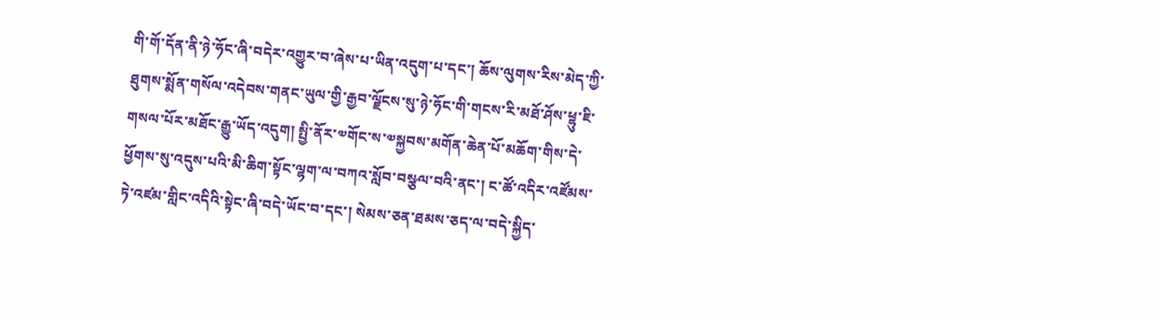གི་གོ་དོན་ནི་ཉེ་ཧོང་ཞི་བདེར་འགྱུར་བ་ཞེས་པ་ཡིན་འདུག་པ་དང་། ཆོས་ལུགས་རིས་མེད་ཀྱི་ཐུགས་སྨོན་གསོལ་འདེབས་གནང་ཡུལ་གྱི་རྒྱབ་ལྗོངས་སུ་ཉེ་ཧོང་གི་གངས་རི་མཐོ་ཤོས་ཕྷུ་ཇི་གསལ་པོར་མཐོང་རྒྱུ་ཡོད་འདུག། སྤྱི་ནོར་༧གོང་ས་༧སྐྱབས་མགོན་ཆེན་པོ་མཆོག་གིས་དེ་ཕྱོགས་སུ་འདུས་པའི་མི་ཆིག་སྟོང་ལྷག་ལ་བཀའ་སློབ་བསྩལ་བའི་ནང་། ང་ཚོ་འདིར་འཛོམས་ཏེ་འཛམ་གླིང་འདིའི་སྟེང་ཞི་བདེ་ཡོང་བ་དང་། སེམས་ཅན་ཐམས་ཅད་ལ་བདེ་སྐྱིད་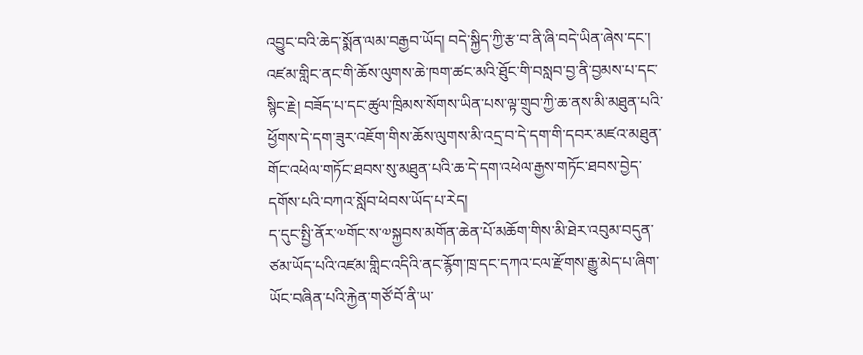འབྱུང་བའི་ཆེད་སྨོན་ལམ་བརྒྱབ་ཡོད། བདེ་སྐྱིད་ཀྱི་རྩ་བ་ནི་ཞི་བདེ་ཡིན་ཞེས་དང་། འཛམ་གླིང་ནང་གི་ཆོས་ལུགས་ཆེ་ཁག་ཚང་མའི་ཐོུང་གི་བསླབ་བྱ་ནི་བྱམས་པ་དང་སྙིང་རྗེ། བཟོད་པ་དང་ཚུལ་ཁྲིམས་སོགས་ཡིན་པས་ལྟ་གྲུབ་ཀྱི་ཆ་ནས་མི་མཐུན་པའི་ཕྱོགས་དེ་དག་ཟུར་འཇོག་གིས་ཆོས་ལུགས་མི་འདྲ་བ་དེ་དག་གི་དབར་མཛའ་མཐུན་གོང་འཕེལ་གཏོང་ཐབས་སུ་མཐུན་པའི་ཆ་དེ་དག་འཕེལ་རྒྱས་གཏོང་ཐབས་བྱེད་དགོས་པའི་བཀའ་སློབ་ཕེབས་ཡོད་པ་རེད།
ད་དུང་སྤྱི་ནོར་༧གོང་ས་༧སྐྱབས་མགོན་ཆེན་པོ་མཆོག་གིས་མི་ཐེར་འབུམ་བདུན་ཙམ་ཡོད་པའི་འཛམ་གླིང་འདིའི་ནང་རྙོག་ཁྲ་དང་དཀའ་ངལ་རྫོགས་རྒྱུ་མེད་པ་ཞིག་ཡོང་བཞིན་པའི་རྐྱེན་གཙོ་བོ་ནི་ཡ་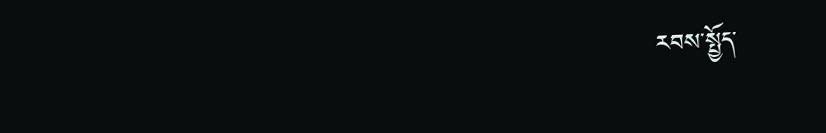རབས་སྤྱོད་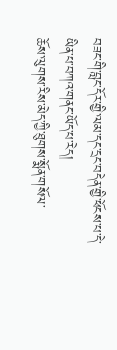བཟང་གི་བླང་དོར་གྱི་ལམ་དང་དྲང་བདེན་གྱི་ཕོངས་པ་དེ་ཡིན་པ་བཀའ་གནང་ཡོད་པ་རེད།
ཆོས་ལུགས་རིས་མེད་ཀྱི་ཐུགས་སྨོན་གསོལ་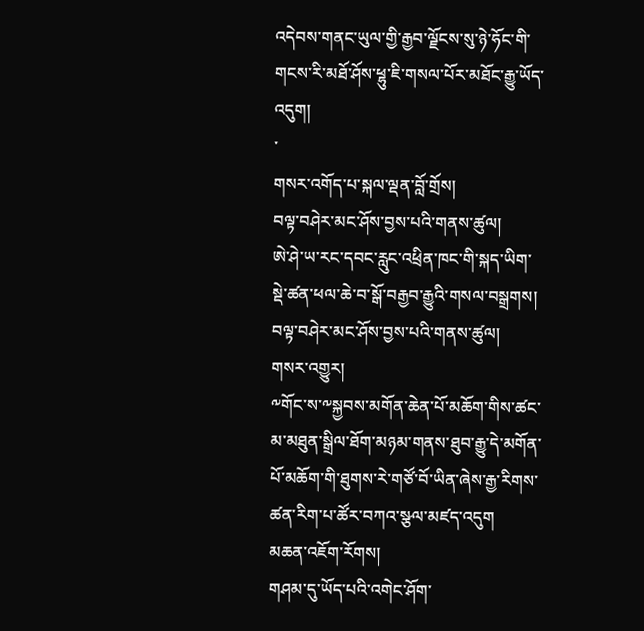འདེབས་གནང་ཡུལ་གྱི་རྒྱབ་ལྗོངས་སུ་ཉེ་ཧོང་གི་གངས་རི་མཐོ་ཤོས་ཕྷུ་ཇི་གསལ་པོར་མཐོང་རྒྱུ་ཡོད་འདུག།
་                                                                                      གསར་འགོད་པ་སྐལ་ལྡན་བློ་གྲོས།
བལྟ་བཤེར་མང་ཤོས་བྱས་པའི་གནས་ཚུལ།
ཨེ་ཤེ་ཡ་རང་དབང་རླུང་འཕྲིན་ཁང་གི་སྐད་ཡིག་སྡེ་ཚན་ཕལ་ཆེ་བ་སྒོ་བརྒྱབ་རྒྱུའི་གསལ་བསྒྲགས།
བལྟ་བཤེར་མང་ཤོས་བྱས་པའི་གནས་ཚུལ།
གསར་འགྱུར།
༸གོང་ས་༸སྐྱབས་མགོན་ཆེན་པོ་མཆོག་གིས་ཚང་མ་མཐུན་སྒྲིལ་ཐོག་མཉམ་གནས་ཐུབ་རྒྱུ་དེ་མགོན་པོ་མཆོག་གི་ཐུགས་རེ་གཙོ་བོ་ཡིན་ཞེས་རྒྱ་རིགས་ཚན་རིག་པ་ཚོར་བཀའ་སྩལ་མཛད་འདུག
མཆན་འཇོག་རོགས།
གཤམ་དུ་ཡོད་པའི་འགེང་ཤོག་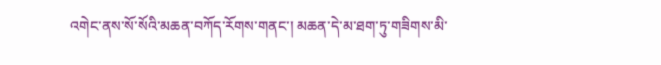འགེང་ནས་སོ་སོའི་མཆན་བཀོད་རོགས་གནང་། མཆན་དེ་མ་ཐག་ཏུ་གཟིགས་མི་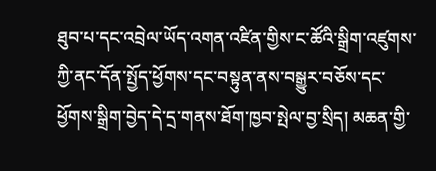ཐུབ་པ་དང་འབྲེལ་ཡོད་འགན་འཛིན་གྱིས་ང་ཚོའི་སྒྲིག་འཛུགས་ཀྱི་ནང་དོན་སྤྱོད་ཕྱོགས་དང་བསྟུན་ནས་བསྒྱུར་བཅོས་དང་ཕྱོགས་སྒྲིག་བྱེད་དེ་དྲ་གནས་ཐོག་ཁྱབ་སྤེལ་བྱ་སྲིད། མཆན་གྱི་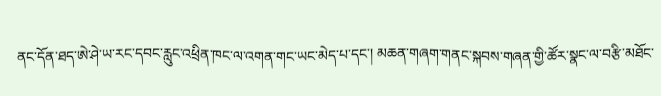ནང་དོན་ཐད་ཨེ་ཤེ་ཡ་རང་དབང་རླུང་འཕྲིན་ཁང་ལ་འགན་གང་ཡང་མེད་པ་དང་། མཆན་གཞག་གནང་སྐབས་གཞན་གྱི་ཚོར་སྣང་ལ་བརྩི་མཐོང་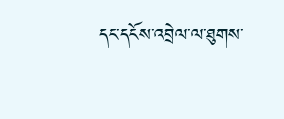དང་དངོས་འབྲེལ་ལ་ཐུགས་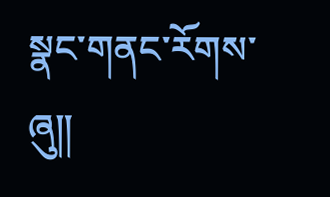སྣང་གནང་རོགས་ཞུ༎